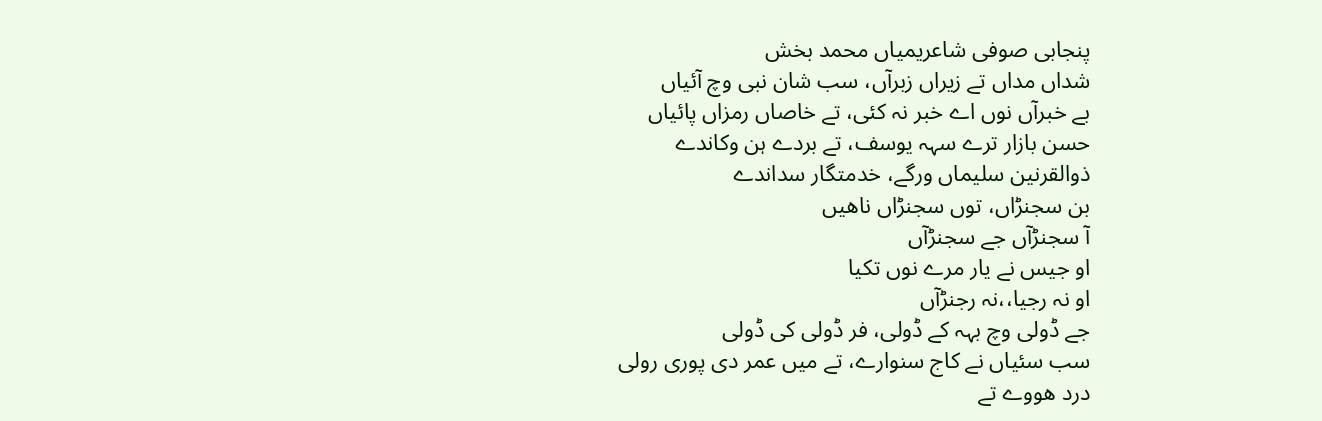پنجابی صوفی شاعریمیاں محمد بخش
شداں مداں تے زیراں زبرآں، سب شان نبی وچ آئیاں
بے خبرآں نوں اے خبر نہ کئی، تے خاصاں رمزاں پائیاں
حسن بازار ترے سہہ یوسف، تے بردے ہن وکاندے
ذوالقرنین سلیماں ورگے، خدمتگار سداندے
بن سجنڑاں، توں سجنڑاں ناھیں
آ سجنڑآں جے سجنڑآں
او جیس نے یار مرے نوں تکیا
او نہ رجیا،،نہ رجنڑآں
جے ڈولی وچ بہہ کے ڈولی، فر ڈولی کی ڈولی
سب سئیاں نے کاج سنوارے، تے میں عمر دی پوری رولی
درد ھووے تے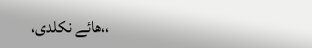،،ھائے نکلدی،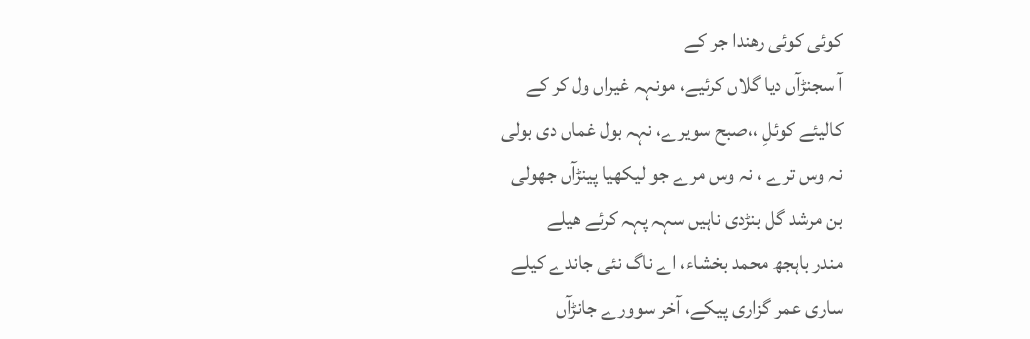کوئی کوئی رھندا جر کے
آ سجنڑآں دیا گلاں کرئیے، مونہہ غیراں ول کر کے
کالیئے کوئلِ ،،صبح سویرے، نہہ بول غماں دی بولی
نہ وس ترے ، نہ وس مرے جو لیکھیا پینڑآں جھولی
بن مرشد گل بنڑدی ناہیں سہہ پہہ کرئے ھیلے
مندر باہجھ محمد بخشاء، اے ناگ نئی جاندے کیلے
ساری عمر گزاری پیکے، آخر سوورے جانڑآں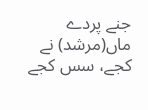جنے پردے ماں(مرشد) نے کجے، سس کجے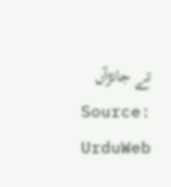تے جانڑآں
Source: UrduWeb